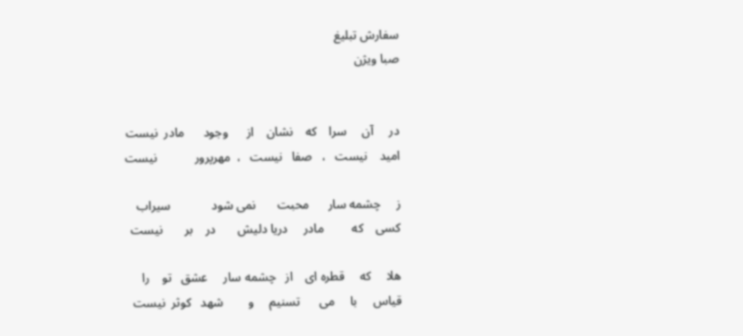سفارش تبلیغ
صبا ویژن


در     آن     سرا    که    نشان    از      وجود      مادر  نیست
امید    نیست   ،   صفا   نیست   ،  مهرپرور            نیست

ز     چشمه سار      محبت       نمی شود             سیراب
کسی    که         مادر     دریا دلیش       در    بر       نیست

هلا     که     قطره ای    از   چشمه سار     عشق   تو    را
قیاس     با     می      تسنیم     و        شهد   کوثر  نیست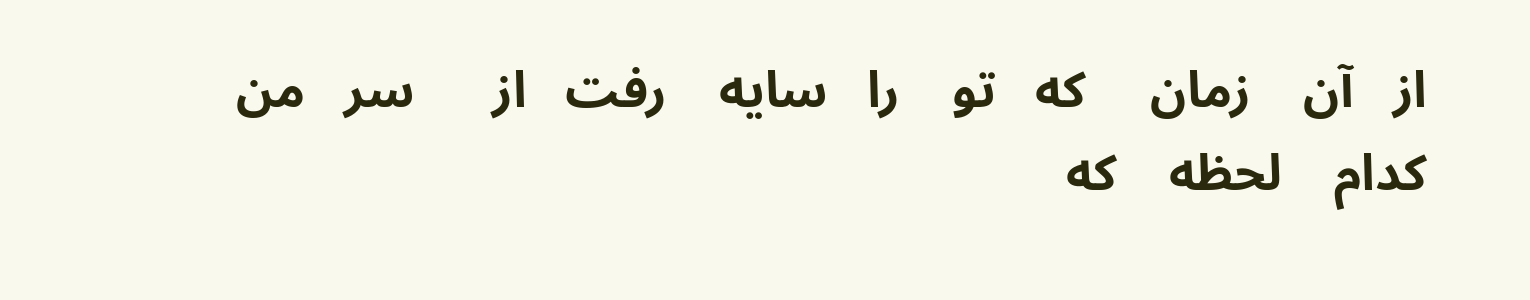از   آن    زمان     که   تو    را   سایه    رفت   از      سر   من
کدام    لحظه    که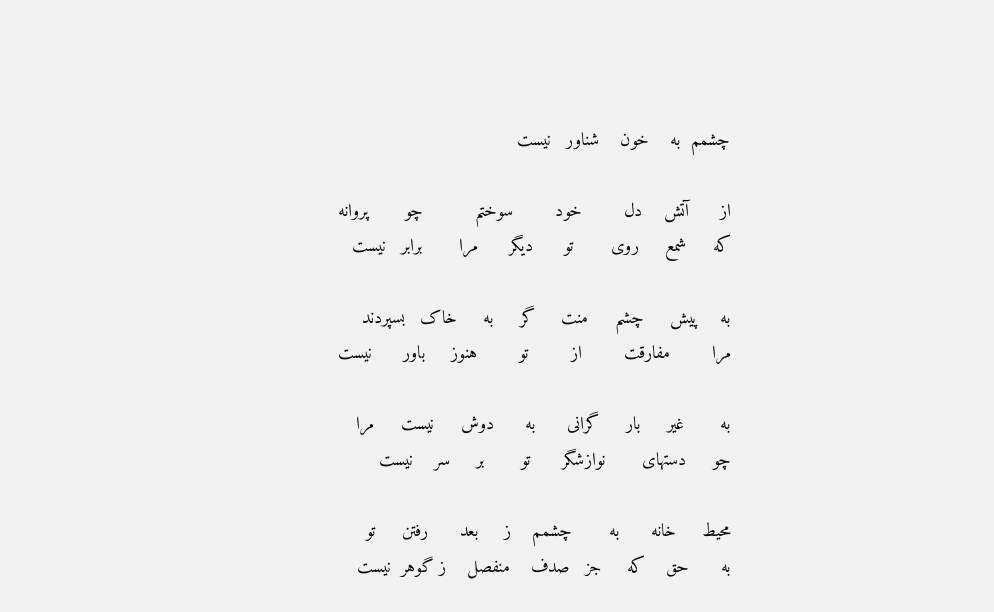چشمم  به    خون    شناور   نیست

از      آتش    دل        خود        سوختم          چو       پروانه
که     شمع     روی       تو      دیگر      مرا       برابر   نیست

به    پیش     چشم     منت     گر     به     خاک   بسپردند
مرا        مفارقت        از        تو        هنوز     باور      نیست

به       غیر     بار     گرانی      به      دوش     نیست     مرا
چو     دستهای       نوازشگر      تو       بر     سر    نیست

محیط     خانه      به       چشمم    ز     بعد      رفتن     تو
به      حق    که     جز   صدف    منفصل    ز گوهر  نیست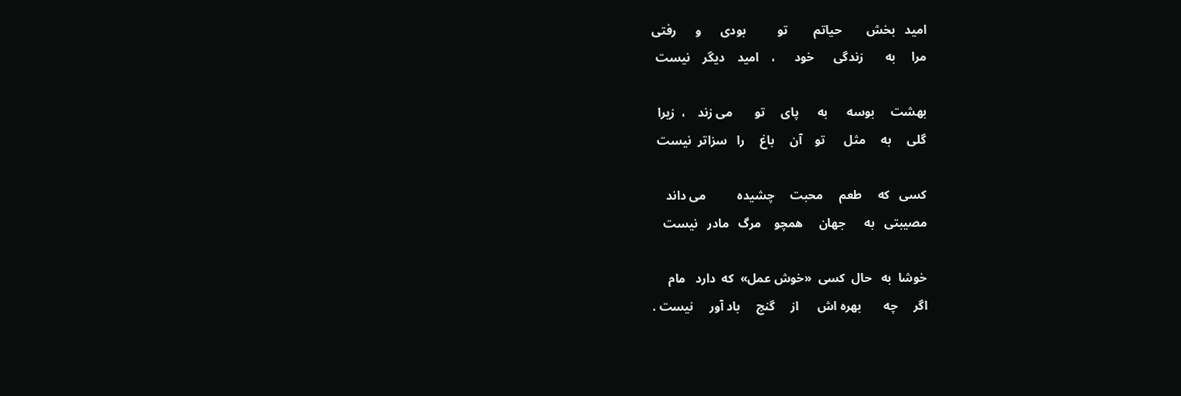امید   بخش        حیاتم        تو          بودی      و      رفتی
مرا     به       زندگی      خود      ،    امید    دیگر    نیست

بهشت     بوسه      به      پای     تو       می زند    ،  زیرا
گلی     به     مثل      تو    آن     باغ     را   سزاتر  نیست

کسی   که     طعم     محبت     چشیده          می داند
مصیبتی   به      جهان     همچو    مرگ   مادر   نیست

خوشا  به   حال  کسی  «خوش عمل»  که  دارد   مام
اگر     چه       بهره اش      از     گنج     باد آور     نیست .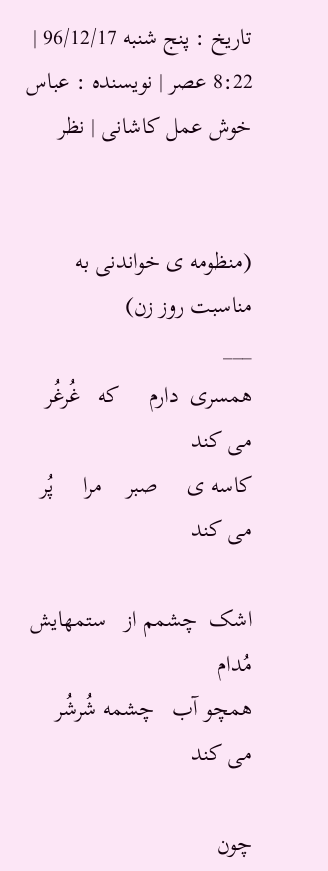تاریخ : پنج شنبه 96/12/17 | 8:22 عصر | نویسنده : عباس خوش عمل کاشانی | نظر


(منظومه ی خواندنی به مناسبت روز زن)
___
همسری  دارم     که   غُرغُر   می کند
کاسه ی     صبر    مرا     پُر    می کند

اشک  چشمم از   ستمهایش   مُدام
همچو آب   چشمه شُرشُر    می کند

چون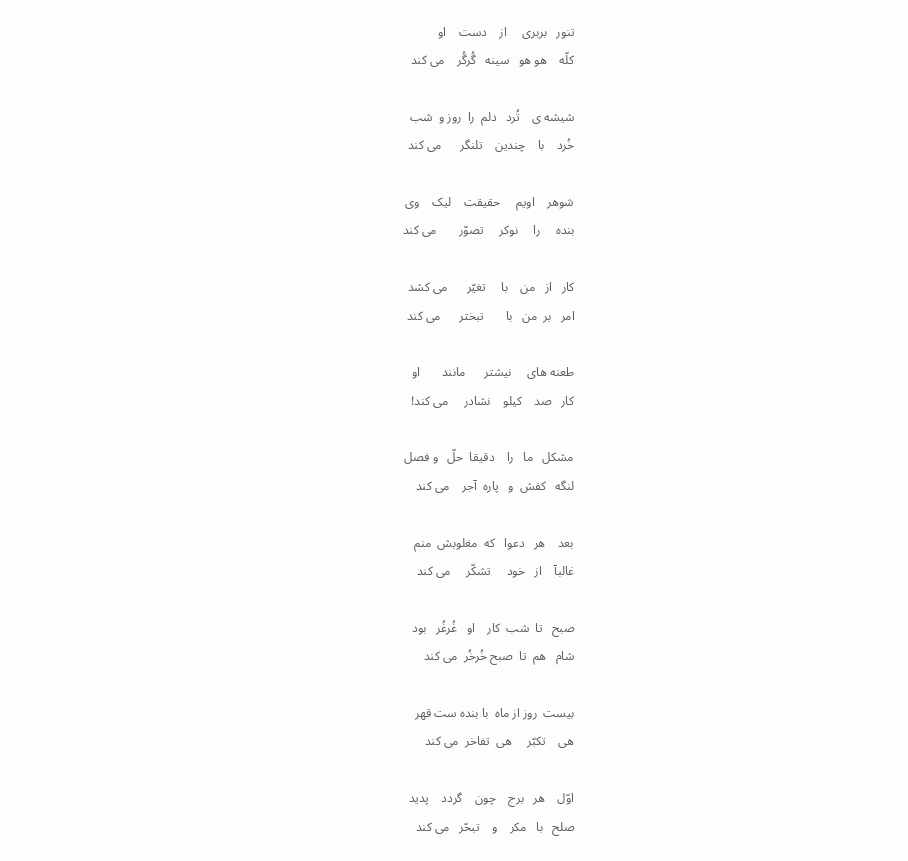تنور   بربری     از    دست    او
کلّه    هو هو   سینه   گُرگُر    می کند

شیشه ی    تُرد   دلم  را  روز و  شب
خُرد    با    چندین    تلنگر      می کند

شوهر    اویم     حقیقت    لیک    وی
بنده     را     نوکر     تصوّر       می کند

کار   از   من    با     تغیّر      می کشد
امر   بر  من   با       تبختر      می کند

طعنه های     نیشتر      مانند       او
کار   صد    کیلو    نشادر     می کند!

مشکل   ما   را    دقیقا  حلّ   و فصل
لنگه   کفش  و   پاره  آجر    می کند

بعد    هر   دعوا   که  مغلوبش  منم
غالبآ    از   خود     تشکّر     می کند

صبح   تا  شب  کار    او   غُرغُر   بود
شام   هم  تا  صبح خُرخُر  می کند

بیست  روز از ماه  با بنده ست قهر
هی    تکبّر     هی  تفاخر  می کند

اوّل    هر   برج    چون    گردد    پدید
صلح   با   مکر    و    تبحّر   می کند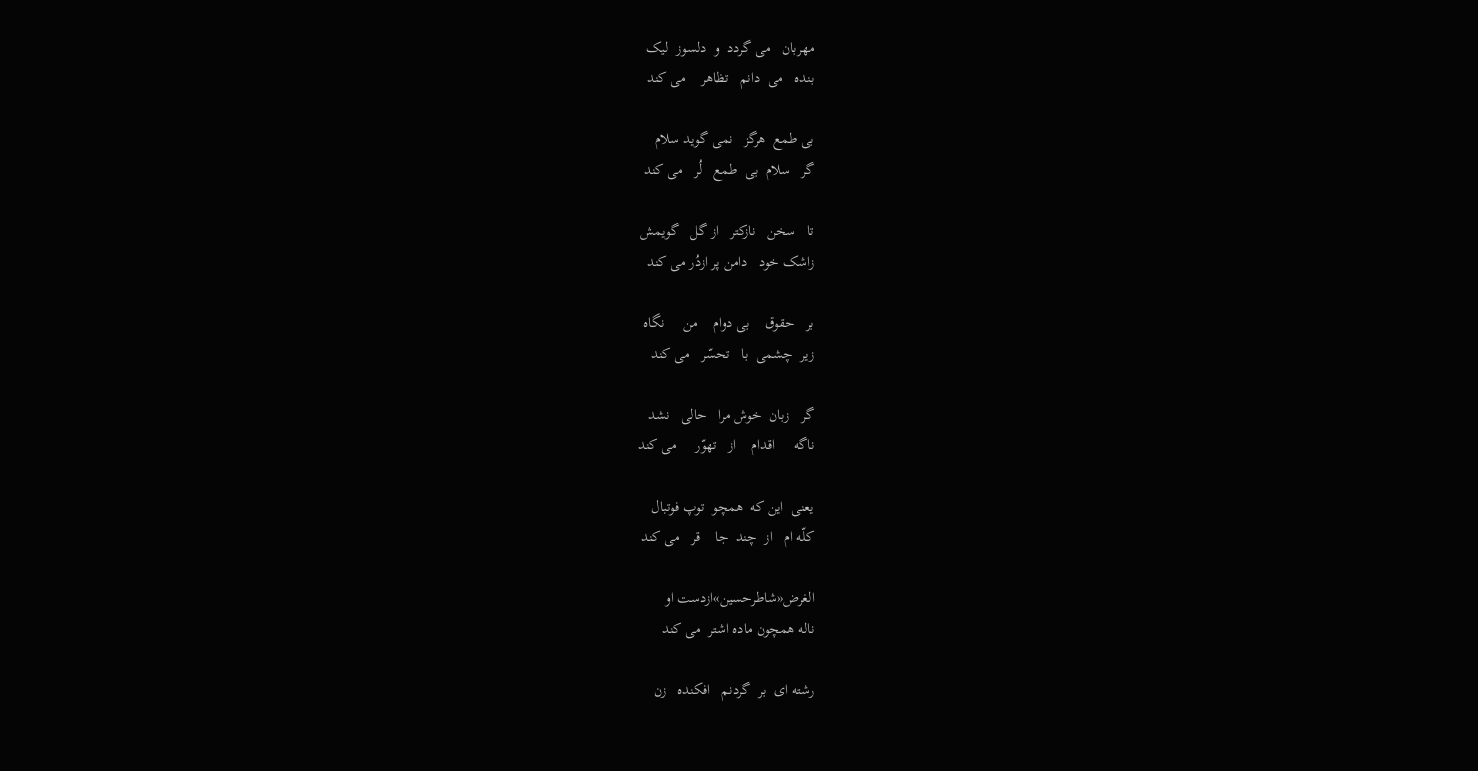مهربان   می گردد  و  دلسوز  لیک
بنده   می  دانم   تظاهر    می کند

بی طمع  هرگز   نمی گوید سلام
گر   سلام  بی  طمع   لُر   می کند

تا   سخن   نازکتر   از گل   گویمش
زاشک خود   دامن پر ازدُر می کند

بر   حقوق    بی دوام    من     نگاه
زیر  چشمی  با   تحسّر   می کند

گر   زبان  خوش مرا   حالی   نشد
ناگه     اقدام    از   تهوّر     می کند

یعنی  این که  همچو  توپ فوتبال
کلّه ام   از  چند  جا    قر   می کند

الغرض«شاطرحسین»ازدست او
ناله همچون ماده اشتر  می کند

رشته ای  بر  گردنم   افکنده   زن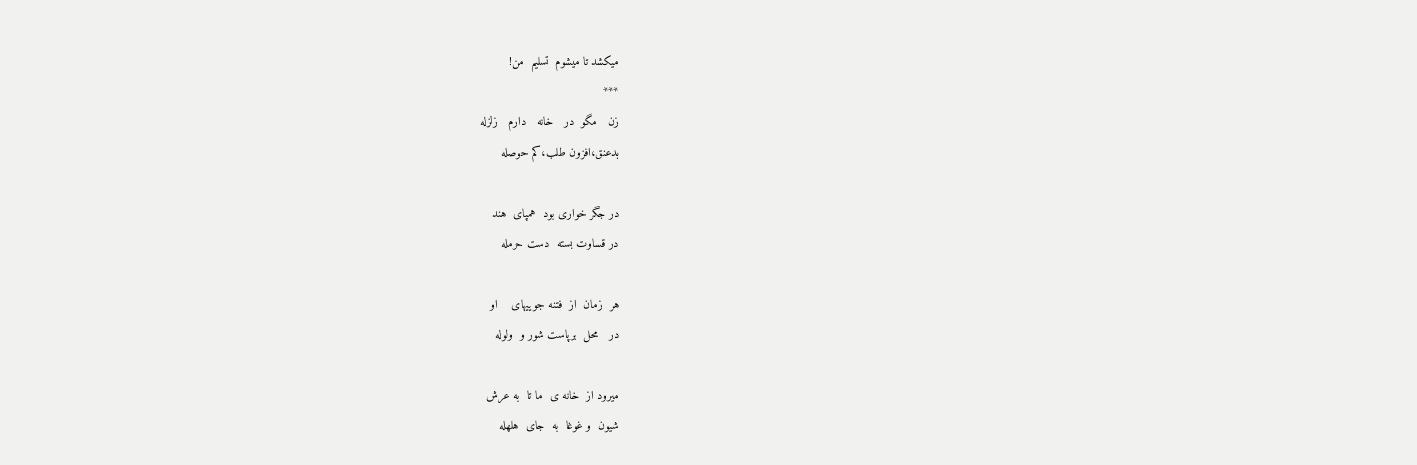میکشد تا میشوم  تسلیم  من!
***
زن   مگو  در   خانه   دارم   زلزله
بدعنق،افزون طلب،کم حوصله

در جگر خواری بود  همپای  هند
در قساوت بسته  دست حرمله

هر  زمان  از  فتنه جوییهای    او
در   محل  برپاست شور و  ولوله

میرود از  خانه ی  ما تا  به عرش
شیون  و غوغا  به  جای  هلهله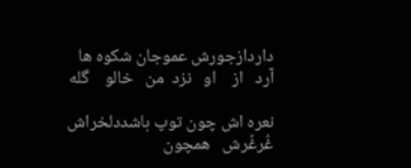داردازجورش عموجان شکوه ها
آرد   از    او   نزد  من   خالو    گله

نعره اش چون توپ باشددلخراش
غُرغُرش   همچون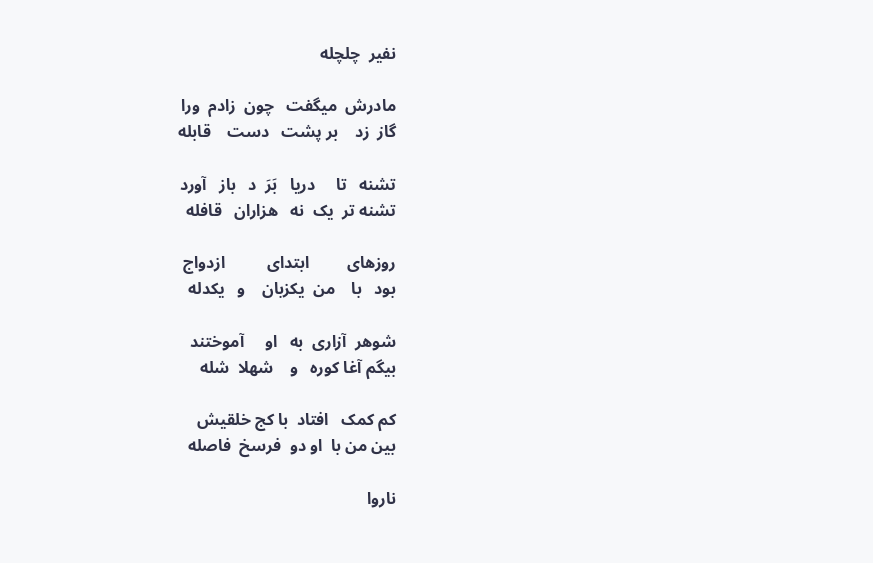نفیر  چلچله

مادرش  میگفت   چون  زادم  ورا
گاز  زد    بر پشت   دست    قابله

تشنه   تا     دریا   بَرَ  د   باز   آورد
تشنه تر  یک  نه   هزاران   قافله

روزهای         ابتدای          ازدواج
بود   با    من  یکزبان    و   یکدله

شوهر  آزاری  به   او     آموختند
بیگم آغا کوره   و    شهلا  شله

کم کمک   افتاد  با کج خلقیش
بین من با  او دو  فرسخ  فاصله

ناروا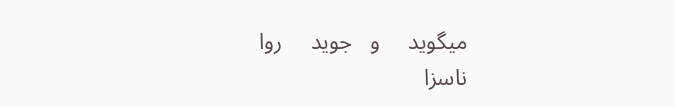میگوید     و   جوید     روا
ناسزا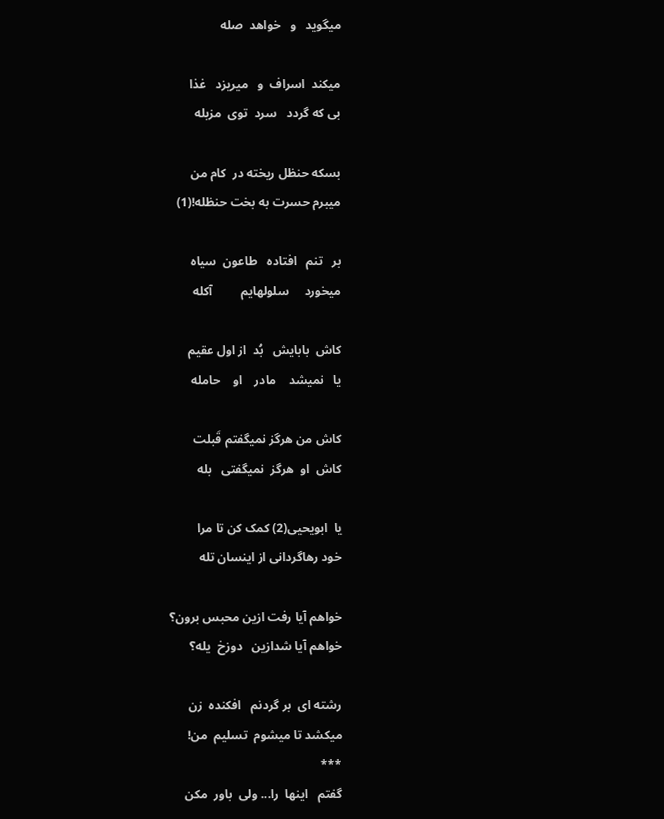میگوید   و   خواهد  صله

میکند  اسراف  و   میریزد   غذا
بی که گردد   سرد  توی  مزبله

بسکه حنظل ریخته در  کام من
میبرم حسرت به بخت حنظله!(1)

بر   تنم   افتاده   طاعون  سیاه
میخورد     سلولهایم         آکله

کاش  بابایش   بُد  از اول عقیم
یا   نمیشد    مادر    او    حامله

کاش من هرگز نمیگفتم قَبلت
کاش  او  هرگز  نمیگفتی   بله

یا  ابویحیی(2) کمک کن تا مرا
خود رهاگردانی از اینسان تله

خواهم آیا رفت ازین محبس برون؟
خواهم آیا شدازین   دوزخ  یله؟

رشته ای  بر گردنم   افکنده  زن
میکشد تا میشوم  تسلیم  من!
***
گفتم   اینها  را... ولی  باور  مکن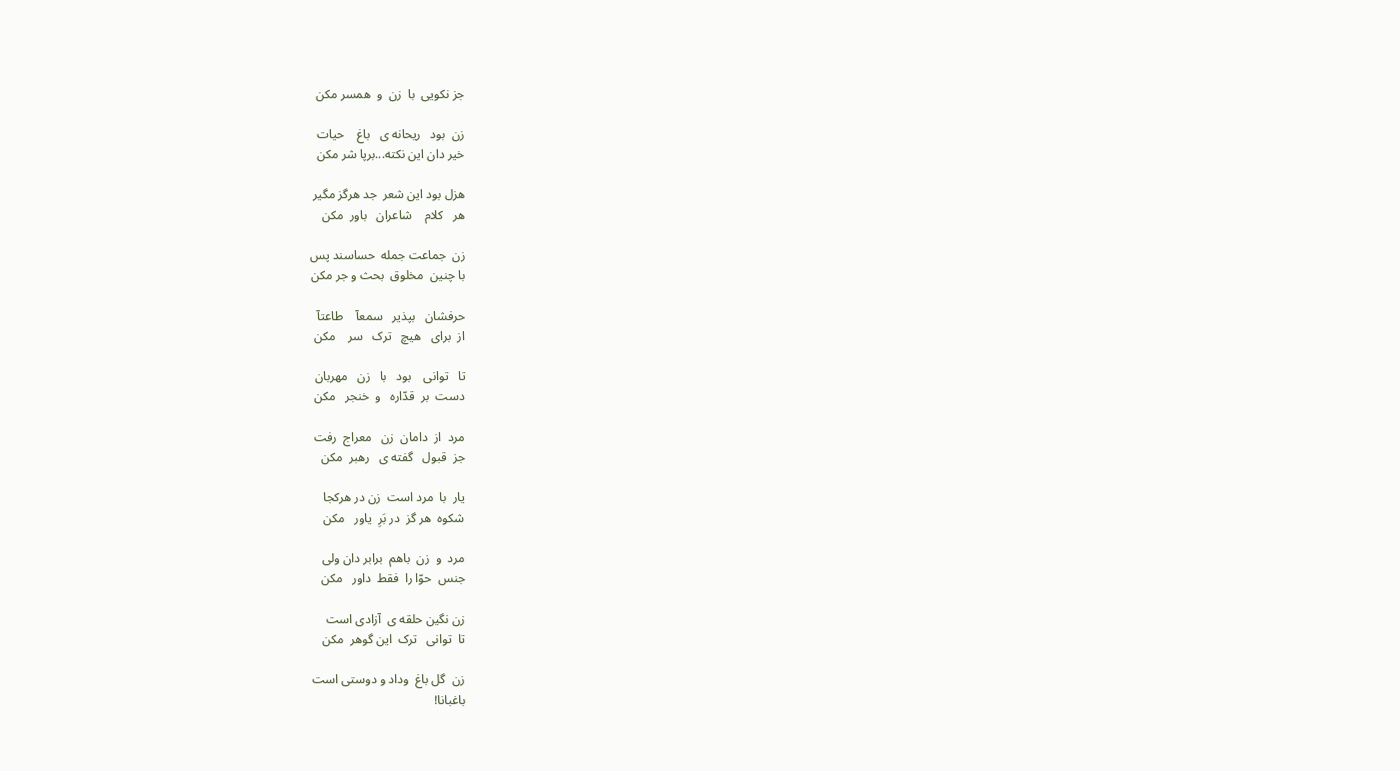جز نکویی  با  زن  و  همسر مکن

زن  بود   ریحانه ی   باغ    حیات
خیر دان این نکته...برپا شر مکن

هزل بود این شعر  جد هرگز مگیر
هر   کلام    شاعران   باور  مکن

زن  جماعت جمله  حساسند پس
با چنین  مخلوق  بحث و جر مکن

حرفشان   بپذیر   سمعآ    طاعتآ
از  برای   هیچ   ترک   سر    مکن

تا   توانی    بود   با   زن   مهربان
دست  بر  قدّاره   و  خنجر   مکن

مرد  از  دامان  زن   معراج  رفت
جز  قبول   گفته ی   رهبر  مکن

یار  با  مرد است  زن در هرکجا
شکوه  هر گز  در بَرِ  یاور   مکن

مرد  و  زن  باهم  برابر دان ولی
جنس  حوّا را  فقط  داور   مکن

زن نگین حلقه ی  آزادی است
تا  توانی   ترک  این گوهر  مکن

زن  گل باغ  وداد و دوستی است
باغبانا!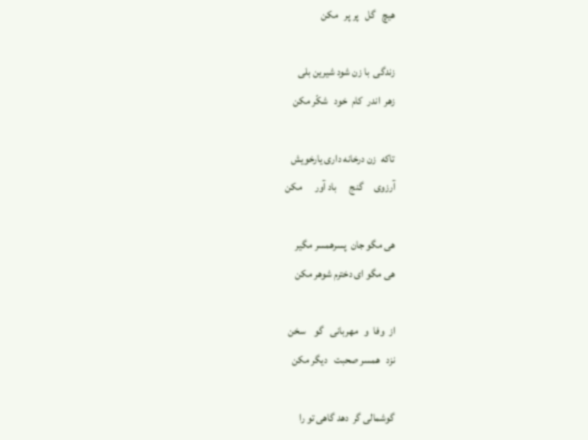هیچ   گل   پر پر   مکن

زندگی  با زن شود شیرین بلی
زهر  اندر  کام  خود   شکّر مکن

تاکه  زن درخانه داری یارخویش
آرزوی     گنج      باد آور      مکن

هی مگو جان  پسرهمسر مگیر
هی مگو ای دخترم شوهر مکن

از  وفا  و   مهربانی   گو    سخن
نزد   همسر صحبت   دیگر مکن

گوشمالی گر  دهد گاهی تو را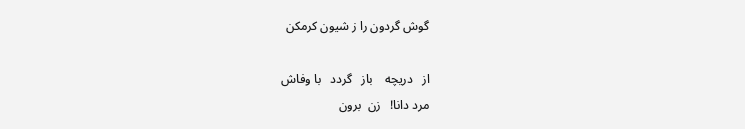گوش گردون را ز شیون کرمکن

از   دریچه    باز   گردد   با وفاش
مرد دانا!   زن  برون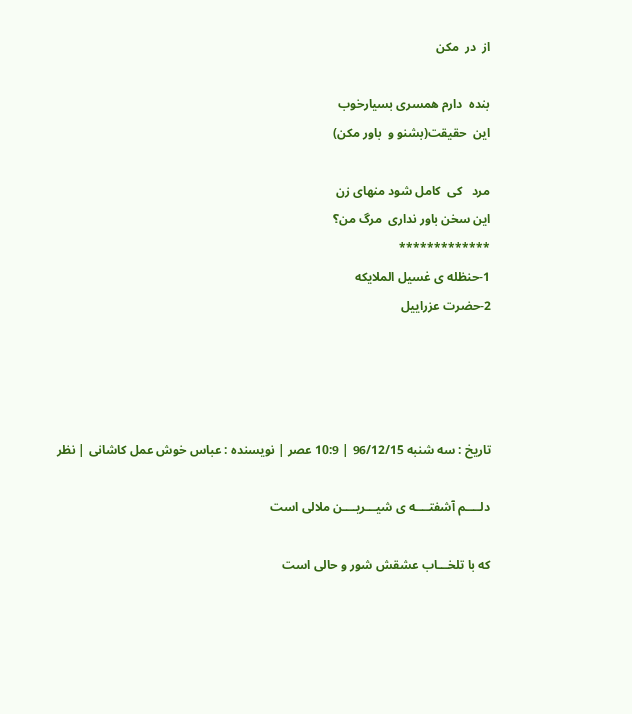از  در  مکن

بنده  دارم همسری بسیارخوب
این  حقیقت(بشنو و  باور مکن)

مرد   کی  کامل شود منهای زن
این سخن باور نداری  مرگ من؟
*************
1-حنظله ی غسیل الملایکه
2-حضرت عزراییل




تاریخ : سه شنبه 96/12/15 | 10:9 عصر | نویسنده : عباس خوش عمل کاشانی | نظر

دلــــم آشفتــــه ی شیـــریــــن ملالی است

که با تلخـــاب عشقش شور و حالی است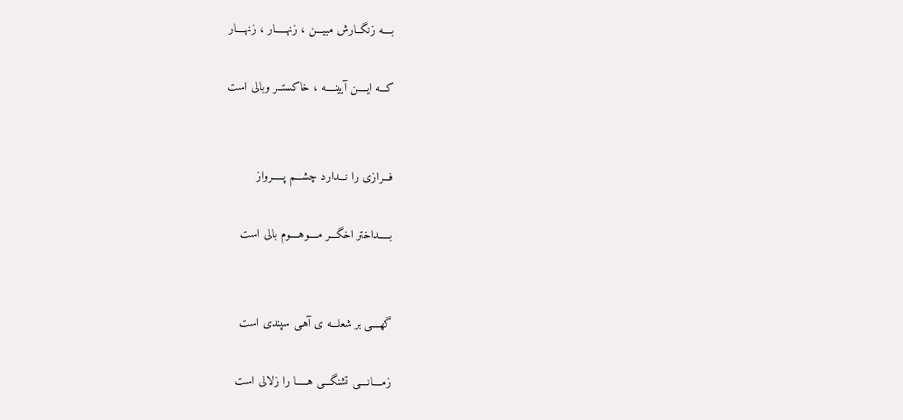بــــه زنگــارش مبیـــن ، زنهـــــار ، زنهــــار

کـــه ایــــن آیینــــه ، خاکستــر وبالی است


فـــرازی را نـــدارد چشـــم پـــــرواز

بـــــداختر اخگـــر مــــوهــــوم بالی است


گهــــی بر شعلـــه ی آهـی سپندی است

زمــــانــــی تشنگـــی هـــــا را زلالی است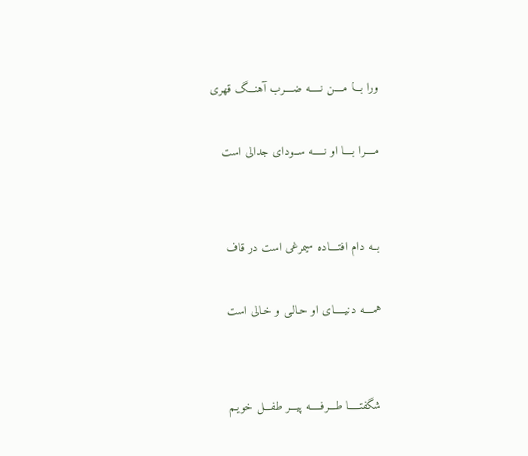ورا بـــا مــــن نـــــه ضــــرب آهنـــگ قهری

مــــرا بــــا او نـــــه ســودای جدالی است


بــه دام افتــــاده سیمرغی است در قاف

همــــه دنیـــــای او حـالـی و خـالی است


شگفتـــــا طـــرفـــــه پیـــر طفـــل خویـم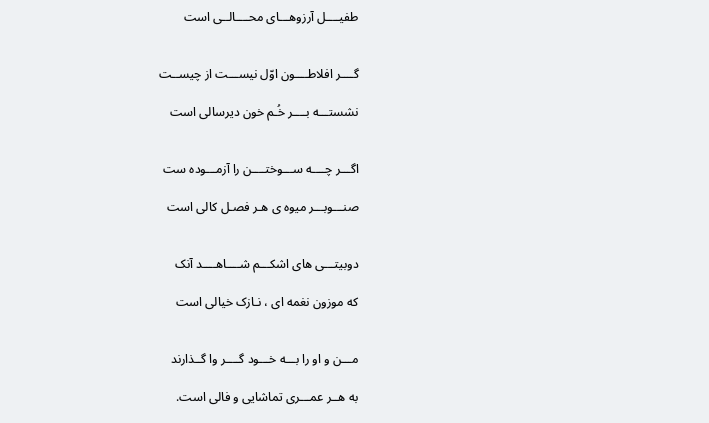طفیــــل آرزوهـــای محــــالــی است


گــــر افلاطــــون اوّل نیســـت از چیســت

نشستـــه بــــر خُـم خون دیرسالی است


اگـــر چــــه ســـوختــــن را آزمـــوده ست

صنـــوبـــر میوه ی هـر فصـل کالی است


دوبیتـــی های اشکـــم شــــاهــــد آنک

که موزون نغمه ای ، نـازک خیالی است


مـــن و او را بـــه خـــود گــــر وا گــذارند

به هــر عمـــری تماشایی و فالی است.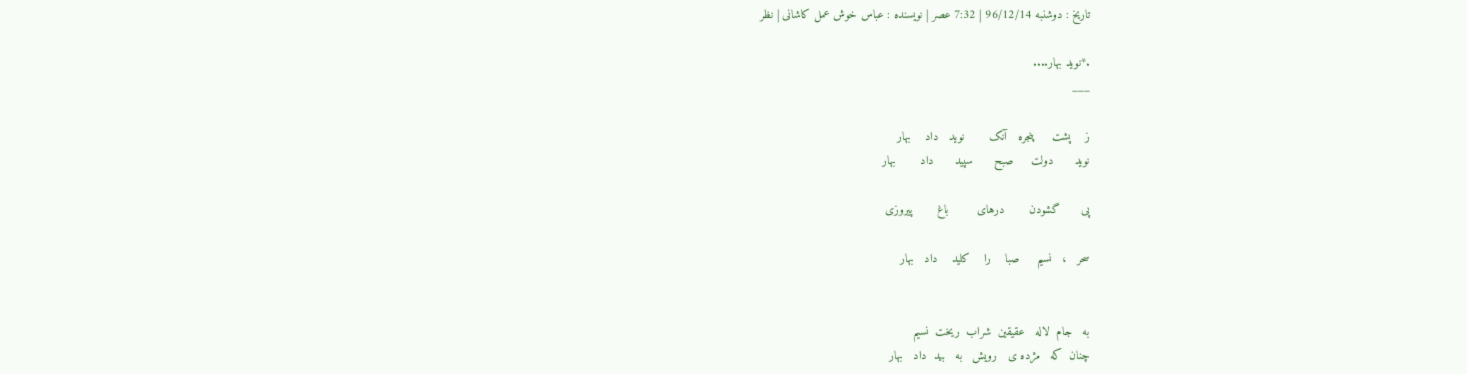تاریخ : دوشنبه 96/12/14 | 7:32 عصر | نویسنده : عباس خوش عمل کاشانی | نظر

.*نوید بهار....
___

ز    پشت     پنجره   آنک       نوید   داد    بهار
نوید      دولت     صبح      سپید      داد       بهار

پی      گشودن       درهای        باغ       پیروزی

سحر   ،   نسیم     صبا    را    کلید    داد   بهار


به   جام  لاله   عقیقین  شراب  ریخت  نسیم
چنان  که   مژده ی   رویش   به   بید  داد   بهار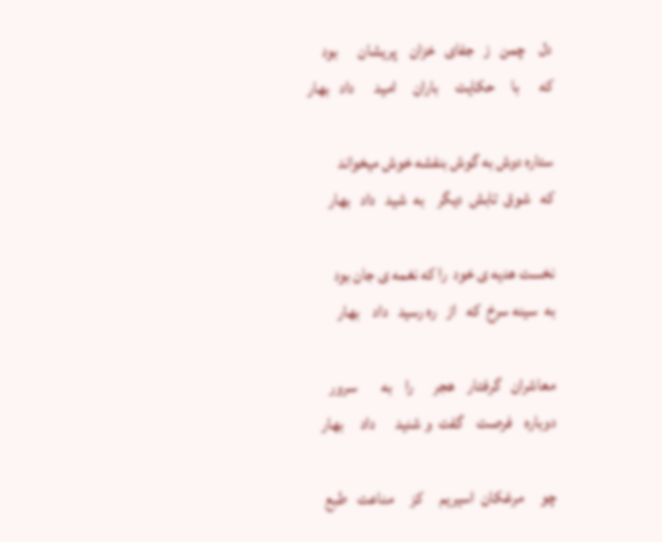دل    چمن   ز   جفای   خزان    پریشان      بود
که      با     حکایت     باران     امید      داد   بهار

ستاره دوش به گوش بنفشه خوش میخواند
که   شوق  تابش  دیگر    به  شید   داد   بهار

نخست هدیه ی خود  را که نغمه ی جان بود
به  سینه سرخ  که   از   ره رسید   داد    بهار

معاشران   گرفتار    هجر      را    به       سرور
دوباره    فرصت    گفت  و شنید      داد     بهار

چو     مرغکان  اسیریم     کز     مناعت   طبع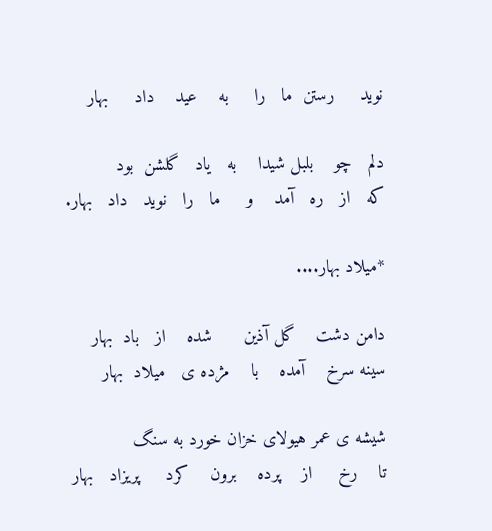نوید     رستن  ما   را     به    عید    داد     بهار

دلم   چو    بلبل شیدا    به   یاد   گلشن  بود
که   از   ره   آمد    و     ما   را   نوید   داد   بهار.

*میلاد بهار....

دامن دشت    گل آذین      شده    از   باد  بهار
سینه سرخ    آمده    با    مژده ی   میلاد  بهار

شیشه ی عمر هیولای خزان خورد به سنگ
تا    رخ     از    پرده    برون    کرد     پریزاد   بهار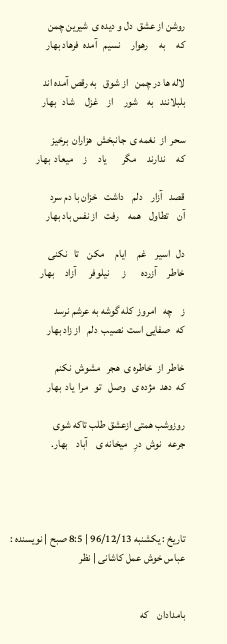روشن از عشق  دل و دیده ی  شیرین چمن
که     به     رهوار     نسیم   آمده  فرهاد بهار

لاله ها در چمن   از شوق   به رقص آمده اند
بلبلانند   به    شور     از    غزل     شاد   بهار

سحر  از  نغمه ی  جانبخش  هزاران  برخیز
که     ندارند     مگر       یاد     ز     میعاد  بهار

قصد   آزار    دلم    داشت   خزان با دم سرد
آن    تطاول    همه    رفت   از نفس باد بهار

دل   اسیر    غم     ایام     مکن    تا   نکنی
خاطر     آزرده       ز      نیلوفر      آزاد     بهار

ز    چه   امروز  کله گوشه به عرشم نرسد
که   صفایی است  نصیب  دلم   از زاد بهار

خاطر  از  خاطره ی  هجر   مشوش  نکنم
که  دهد  مژده ی   وصل   تو   مرا  یاد  بهار

روزوشب همتی ازعشق طلب تاکه شوی
جرعه   نوش  درِ   میخانه ی    آباد    بهار.




تاریخ : یکشنبه 96/12/13 | 8:5 صبح | نویسنده : عباس خوش عمل کاشانی | نظر


بامدادان    که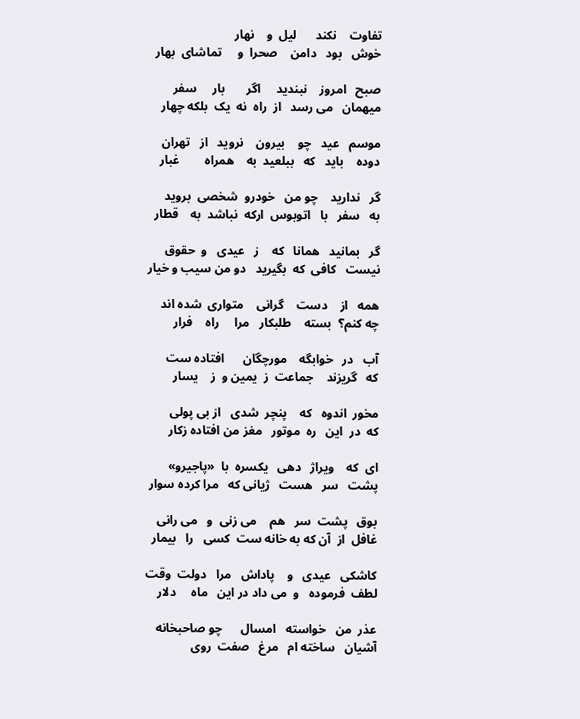تفاوت    نکند      لیل  و    نهار
خوش   بود   دامن    صحرا  و     تماشای  بهار

صبح   امروز    نبندید     اگر       بار     سفر
میهمان   می رسد   از  راه  نه  یک  بلکه چهار

موسم   عید   چو    بیرون    نروید   از   تهران
دوده    باید   که   ببلعید  به    همراه        غبار

گر   ندارید    چو من   خودرو  شخصی  بروید
به   سفر   با   اتوبوس  ارکه  نباشد  به    قطار

گر   بمانید   همانا   که    ز   عیدی   و  حقوق
نیست   کافی  که  بگیرید   دو من سیب و خیار

همه   از    دست    گرانی    متواری  شده اند
چه کنم؟  بسته    طلبکار   مرا     راه    فرار

آب   در   خوابگه    مورچگان      افتاده ست
که   گریزند    جماعت  ز  یمین و  ز    یسار

مخور  اندوه   که    پنچر  شدی   از بی پولی
که  در  این   ره  موتور   مغز من افتاده زکار

ای  که    ویراژ   دهی   یکسره  با  «پاجیرو»
پشت   سر   هست   ژیانی که   مرا کرده سوار

بوق   پشت  سر   هم    می زنی  و   می رانی
غافل  از  آن که به خانه ست  کسی   را   بیمار

کاشکی   عیدی   و    پاداش   مرا   دولت  وقت
لطف  فرموده   و  می داد در این   ماه     دلار

عذر  من   خواسته   امسال      چو صاحبخانه
آشیان   ساخته ام   مرغ   صفت  روی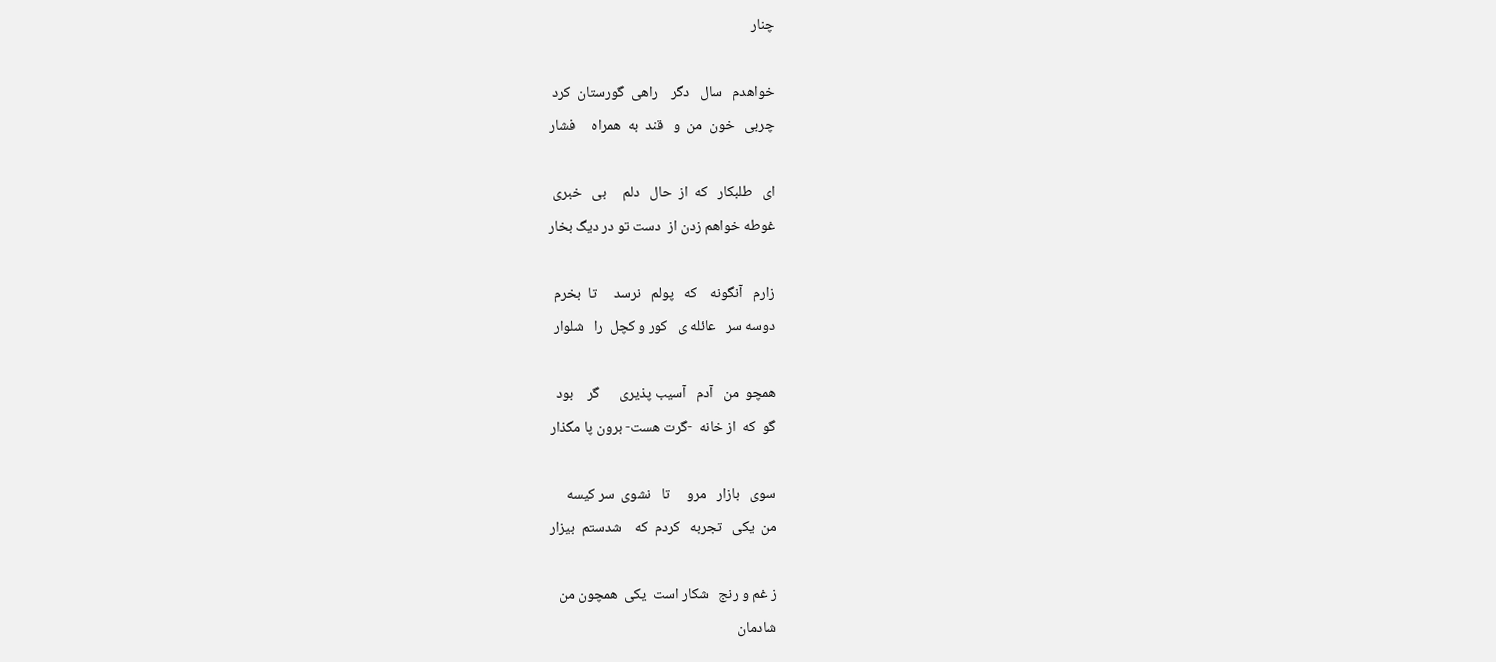چنار

خواهدم   سال   دگر    راهی  گورستان  کرد
چربی   خون  من  و   قند  به  همراه     فشار

ای   طلبکار   که  از  حال   دلم     بی   خبری
غوطه خواهم زدن از  دست تو در دیگ بخار

زارم   آنگونه    که   پولم   نرسد     تا  بخرم
دوسه سر   عائله ی   کور و کچل  را   شلوار

همچو  من   آدم   آسیب پذیری      گر    بود
گو  که  از خانه  -گرت هست- برون پا مگذار

سوی   بازار   مرو     تا   نشوی  سر کیسه
من  یکی   تجربه   کردم  که    شدستم  بیزار

ز غم و رنج   شکار است  یکی  همچون من
شادمان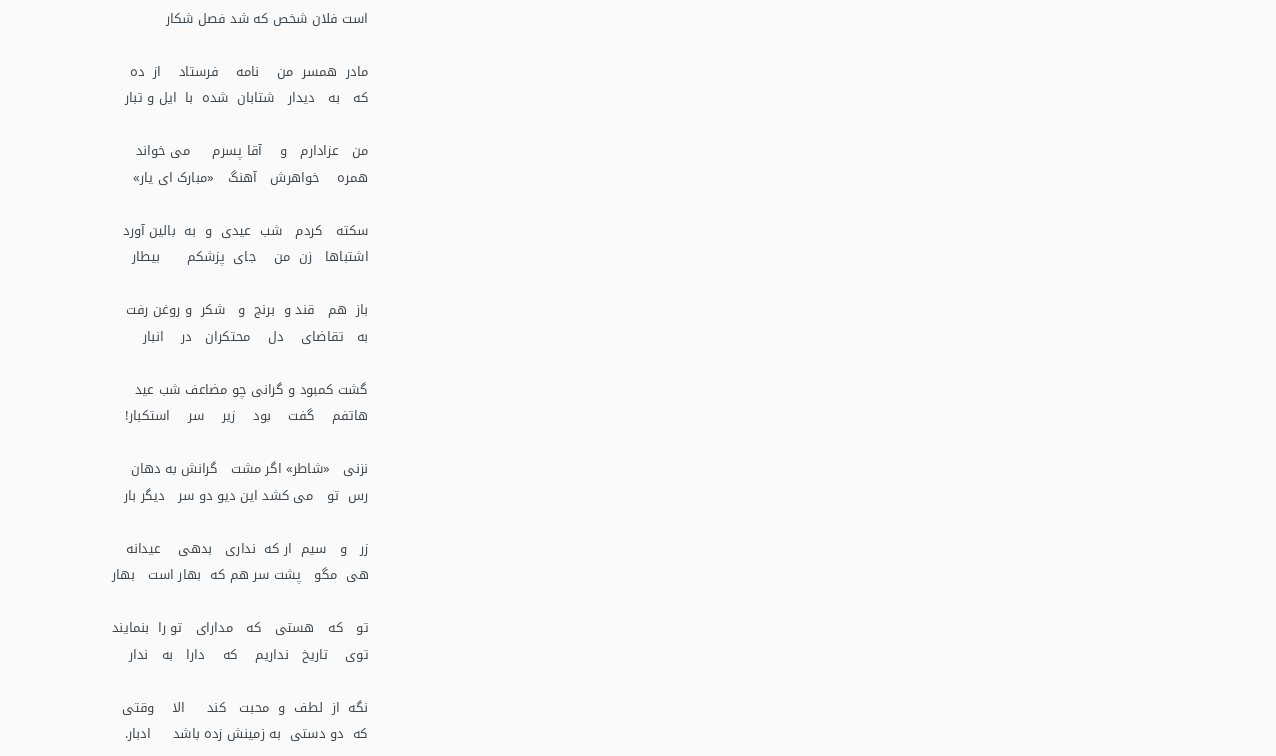است فلان شخص که شد فصل شکار

مادر  همسر  من    نامه    فرستاد    از  ده
که   به   دیدار   شتابان  شده  با  ایل و تبار

من   عزادارم   و    آقا پسرم     می خواند
همره    خواهرش   آهنگ   «مبارک ای یار»

سکته   کردم   شب  عیدی  و  به  بالین آورد
اشتباها   زن  من    جای  پزشکم      بیطار

باز  هم   قند و  برنج  و   شکر  و روغن رفت
به   تقاضای    دل    محتکران   در    انبار

گشت کمبود و گرانی چو مضاعف شب عید
هاتفم    گفت    بود    زیر    سر    استکبار!

نزنی   «شاطر» اگر مشت   گرانش به دهان
رس  تو   می کشد این دیو دو سر   دیگر بار

زر   و   سیم  ار که  نداری   بدهی    عیدانه
هی  مگو   پشت سر هم که  بهار است   بهار

تو   که   هستی   که   مدارای   تو را  بنمایند
توی    تاریخ   نداریم    که    دارا   به   ندار

نگه  از  لطف  و  محبت   کند     الا    وقتی
که  دو دستی  به زمینش زده باشد     ادبار.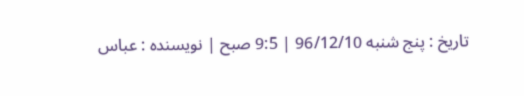تاریخ : پنج شنبه 96/12/10 | 9:5 صبح | نویسنده : عباس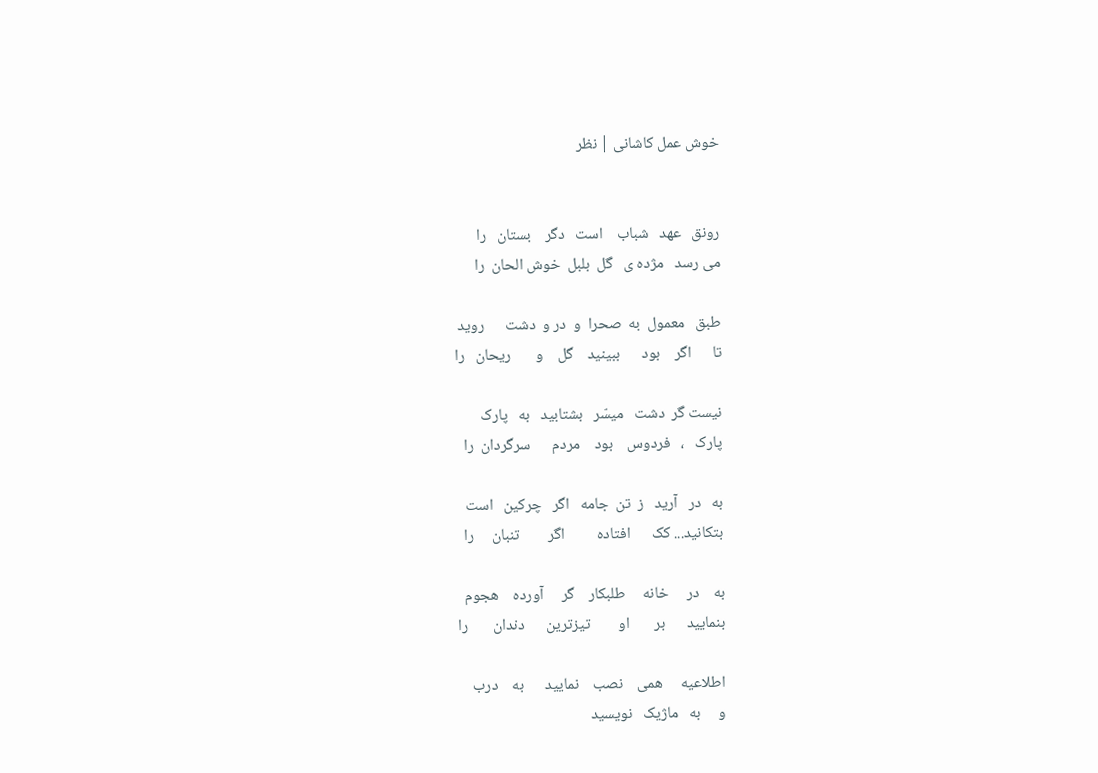خوش عمل کاشانی | نظر


رونق   عهد   شباب    است   دگر    بستان   را
می رسد   مژده ی   گل  بلبل  خوش الحان  را

طبق   معمول  به  صحرا  و  در و  دشت      روید
تا      اگر    بود      ببینید    گل    و       ریحان   را

نیست گر  دشت   میسّر   بشتابید   به   پارک
پارک   ،   فردوس    بود    مردم      سرگردان  را

به   در   آرید   ز  تن  جامه   اگر   چرکین   است
بتکانید... کک      افتاده         اگر        تنبان     را

به    در     خانه     طلبکار    گر     آورده    هجوم
بنمایید      بر       او        تیزترین      دندان       را

اطلاعیه     همی    نصب    نمایید      به    درب
و     به   ماژیک   نویسید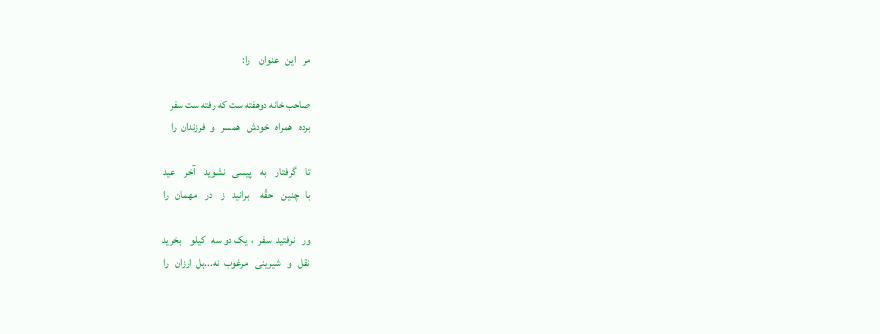مر   این   عنوان    را:

صاحب خانه دوهفته ست که رفته ست سفر
برده   همراه   خودش   همسر   و  فرزندان  را

تا    گرفتار    به    پیسی   نشوید    آخر    عید
با   چنین    حقّه     برانید   ز    در    مهمان   را

ور   نرفتید  سفر  ،  یک دو سه   کیلو    بخرید
نقل   و   شیرینی   مرغوب  نه...بل  ارزان   را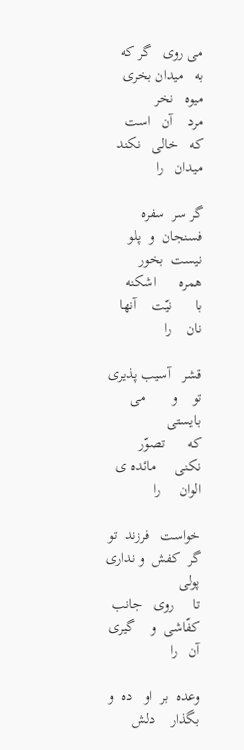می روی   گر که  به   میدان بخری  میوه   نخر
مرد    آن   است   که   خالی   نکند  میدان   را

گر سر  سفره  فسنجان  و  پلو  نیست  بخور
همره      اشکنه     با      نیّت    آنها     نان    را

قشر   آسیب پذیری   تو    و       می بایستی
که      تصوّر     نکنی     مائده ی       الوان     را

خواست   فرزند  تو   گر  کفش  و نداری پولی
تا     روی   جانب   کفّاشی  و    گیری    آن   را

وعده  بر  او   ده  و  بگذار    دلش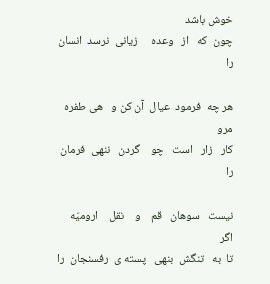خوش باشد
چون  که   از   وعده     زیانی  نرسد  انسان را

هر چه  فرمود  عیال  آن کن و   هی طفره مرو
کار   زار   است   چو    گردن   ننهی  فرمان  را

نیست   سوهان   قم    و    نقل    ارومیّه   اگر
تا  به   تنگش  بنهی   پسته ی  رفسنجان  را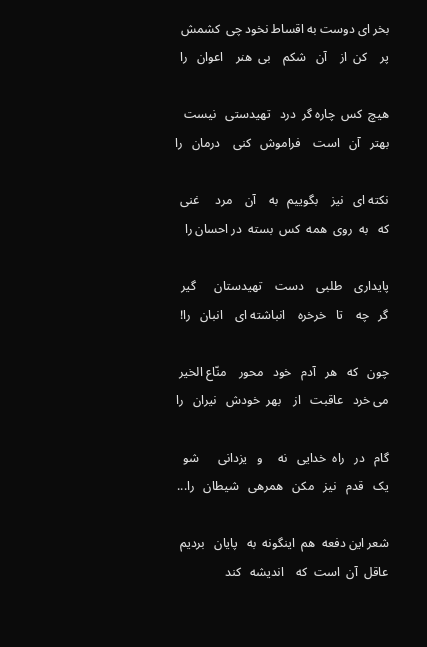بخر ای دوست به اقساط نخود چی  کشمش
پر    کن  از    آن   شکم    بی  هنر    اعوان   را

هیچ  کس  چاره گر  درد   تهیدستی   نیست
بهتر   آن   است    فراموش   کنی    درمان   را

نکته ای   نیز    بگوییم   به    آن    مرد     غنی
که   به  روی  همه  کس  بسته  در احسان را

پایداری    طلبی    دست    تهیدستان      گیر
گر   چه    تا   خرخره    انباشته ای    انبان   را!

چون   که   هر   آدم   خود   محور    منّاع الخیر
می خرد   عاقبت   از    بهر  خودش   نیران   را

گام   در   راه  خدایی   نه     و   یزدانی      شو
یک   قدم   نیز   مکن   همرهی   شیطان   را...

شعر این دفعه  هم  اینگونه  به   پایان   بردیم
عاقل  آن  است  که    اندیشه   کند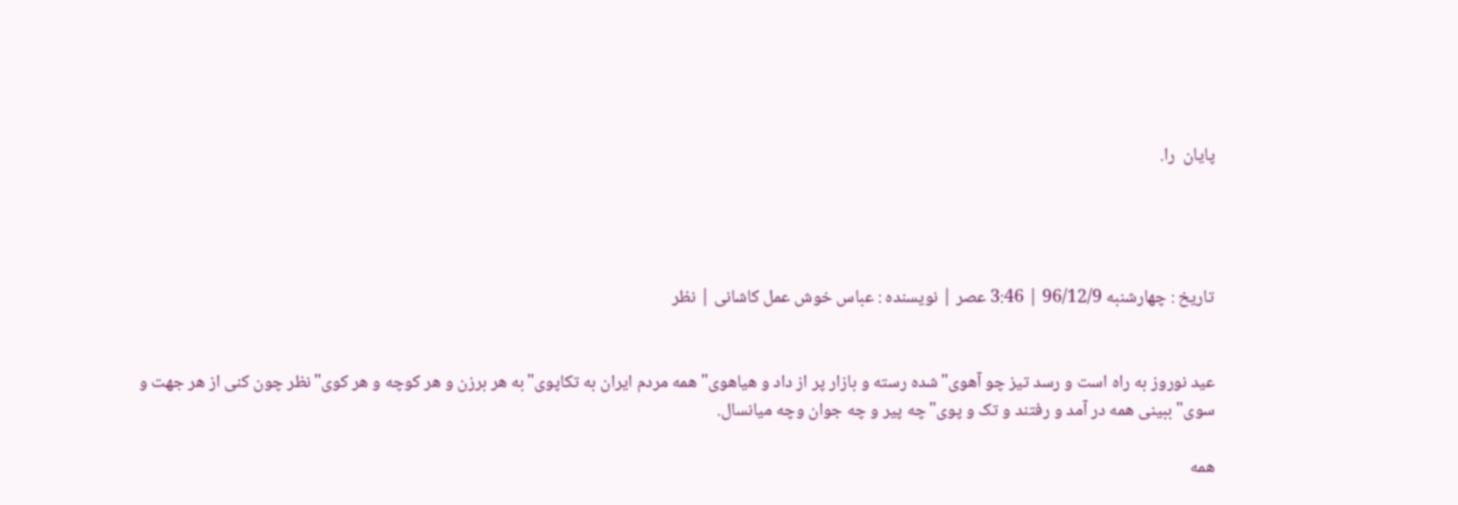پایان  را.




تاریخ : چهارشنبه 96/12/9 | 3:46 عصر | نویسنده : عباس خوش عمل کاشانی | نظر


عید نوروز به راه است و رسد تیز چو آهوی"شده رسته و بازار پر از داد و هیاهوی"همه مردم ایران به تکاپوی"به هر برزن و هر کوچه و هر کوی"نظر چون کنی از هر جهت و سوی"ببینی همه در آمد و رفتند و تک و پوی"چه پیر و چه جوان وچه میانسال.

همه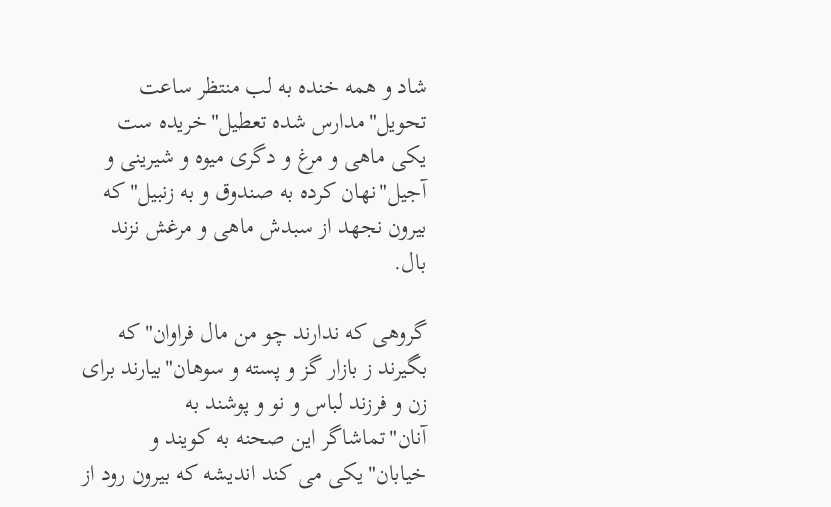شاد و همه خنده به لب منتظر ساعت تحویل"مدارس شده تعطیل"خریده ست یکی ماهی و مرغ و دگری میوه و شیرینی و آجیل"نهان کرده به صندوق و به زنبیل"که بیرون نجهد از سبدش ماهی و مرغش نزند بال.

گروهی که ندارند چو من مال فراوان"که بگیرند ز بازار گز و پسته و سوهان"بیارند برای زن و فرزند لباس و نو و پوشند به آنان"تماشاگر این صحنه به کویند و خیابان"یکی می کند اندیشه که بیرون رود از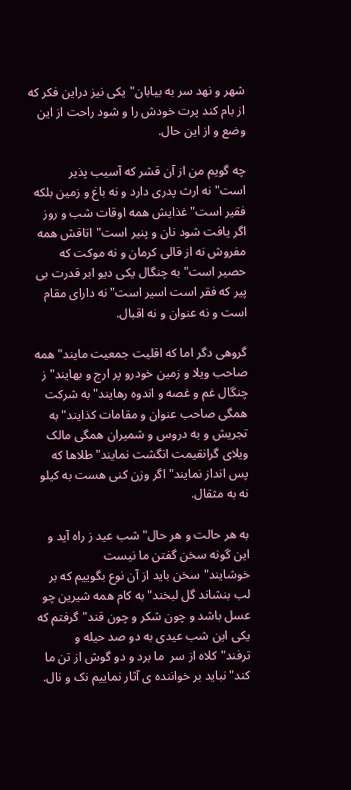شهر و نهد سر به بیابان"یکی نیز دراین فکر که از بام کند پرت خودش را و شود راحت از این وضع و از این حال.

چه گویم من از آن قشر که آسیب پذیر است"نه ارث پدری دارد و نه باغ و زمین بلکه فقیر است"غذایش همه اوقات شب و روز اگر یافت شود نان و پنیر است"اتاقش همه مفروش نه از قالی کرمان و نه موکت که حصیر است"به چنگال یکی دیو ابر قدرت بی پیر که فقر است اسیر است"نه دارای مقام است و نه عنوان و نه اقبال.

گروهی دگر اما که اقلیت جمعیت مایند"همه صاحب ویلا و زمین خودرو پر ارج و بهایند"ز چنگال غم و غصه و اندوه رهایند"به شرکت همگی صاحب عنوان و مقامات کذایند"به تجریش و به دروس و شمیران همگی مالک ویلای گرانقیمت انگشت نمایند"طلاها که پس انداز نمایند"اگر وزن کنی هست به کیلو نه به مثقال.

به هر حالت و هر حال"شب عید ز راه آید و این گونه سخن گفتن ما نیست خوشایند"سخن باید از آن نوع بگوییم که بر لب بنشاند گل لبخند"به کام همه شیرین چو عسل باشد و چون شکر و چون قند"گرفتم که یکی این شب عیدی به دو صد حیله و ترفند"کلاه از سر  ما برد و دو گوش از تن ما کند"نباید بر خواننده ی آثار نماییم نک و نال.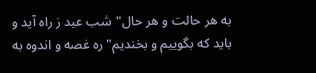به هر حالت و هر حال"شب عید ز راه آید و باید که بگوییم و بخندیم"ره غصه و اندوه به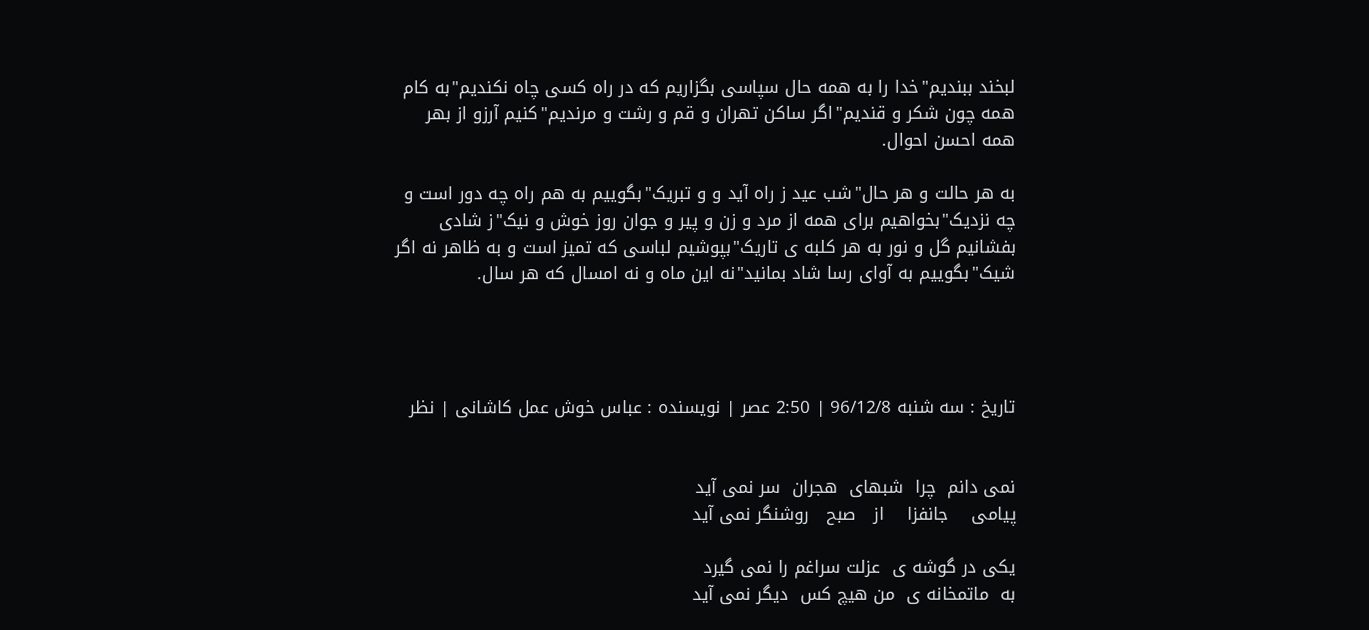لبخند ببندیم"خدا را به همه حال سپاسی بگزاریم که در راه کسی چاه نکندیم"به کام همه چون شکر و قندیم"اگر ساکن تهران و قم و رشت و مرندیم"کنیم آرزو از بهر همه احسن احوال.

به هر حالت و هر حال"شب عید ز راه آید و و تبریک"بگوییم به هم راه چه دور است و چه نزدیک"بخواهیم برای همه از مرد و زن و پیر و جوان روز خوش و نیک"ز شادی بفشانیم گل و نور به هر کلبه ی تاریک"بپوشیم لباسی که تمیز است و به ظاهر نه اگر شیک"بگوییم به آوای رسا شاد بمانید"نه این ماه و نه امسال که هر سال.




تاریخ : سه شنبه 96/12/8 | 2:50 عصر | نویسنده : عباس خوش عمل کاشانی | نظر


نمی دانم  چرا  شبهای  هجران  سر نمی آید
پیامی    جانفزا    از   صبح   روشنگر نمی آید

یکی در گوشه ی  عزلت سراغم را نمی گیرد
به  ماتمخانه ی  من هیچ کس  دیگر نمی آید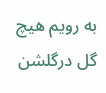به رویم هیچ گل درگلشن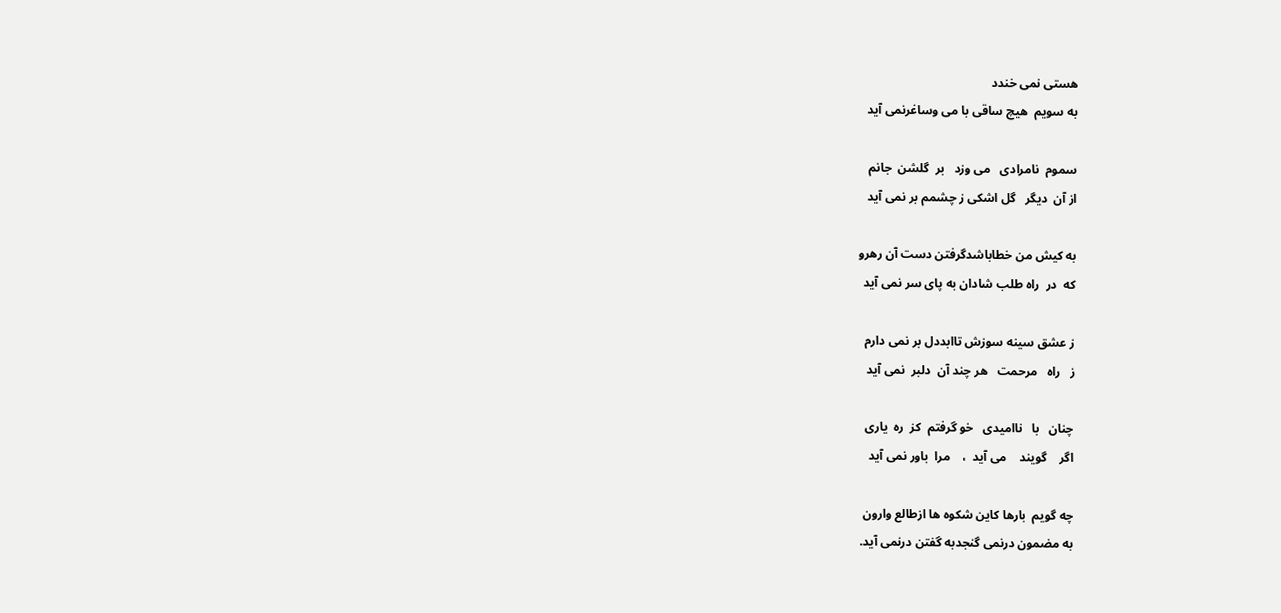هستی نمی خندد
به سویم  هیچ ساقی با می وساغرنمی آید

سموم  نامرادی   می وزد   بر  گلشن  جانم
از آن  دیگر   گل اشکی ز چشمم بر نمی آید

به کیش من خطاباشدگرفتن دست آن رهرو
که  در  راه طلب شادان به پای سر نمی آید

ز عشق سینه سوزش تاابددل بر نمی دارم
ز   راه   مرحمت   هر چند آن  دلبر  نمی آید

چنان   با   ناامیدی   خو گرفتم  کز  ره  یاری
اگر    گویند    می آید  ،    مرا  باور نمی آید

چه گویم  بارها کاین شکوه ها ازطالع وارون
به مضمون درنمی گنجدبه گفتن درنمی آید.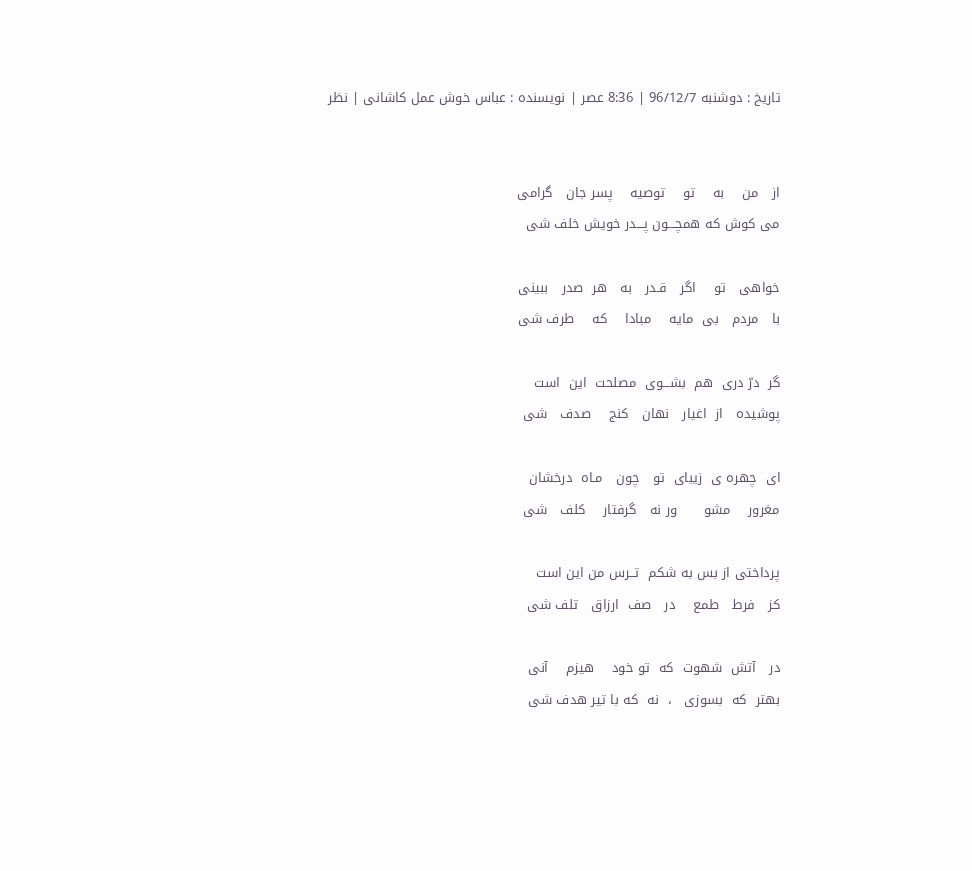تاریخ : دوشنبه 96/12/7 | 8:36 عصر | نویسنده : عباس خوش عمل کاشانی | نظر


از   من    به    تو    توصیه    پسر جان   گرامی
می کوش که همچـــون پـــدر خویش خلف شی

خواهی   تو    اگر   قـدر   به   هر  صدر   ببینی
با   مردم   بی  مایه    مبادا    که    طرف شی

گر  درّ دری  هم  بشـــوی  مصلحت  این  است
پوشیده   از  اغیار   نهان   کنج    صدف   شی

ای  چهره ی  زیبای  تو   چون   مـاه  درخشان
مغرور    مشو      ور نه   گرفتار    کلف   شی

پرداختی از بس به شکم  تــرس من این است
کز   فرط   طمع    در   صف  ارزاق   تلف شی

در   آتش  شهوت  که  تو خود    هیزم    آنی
بهتر  که  بسوزی   ،  نه  که با تیر هدف شی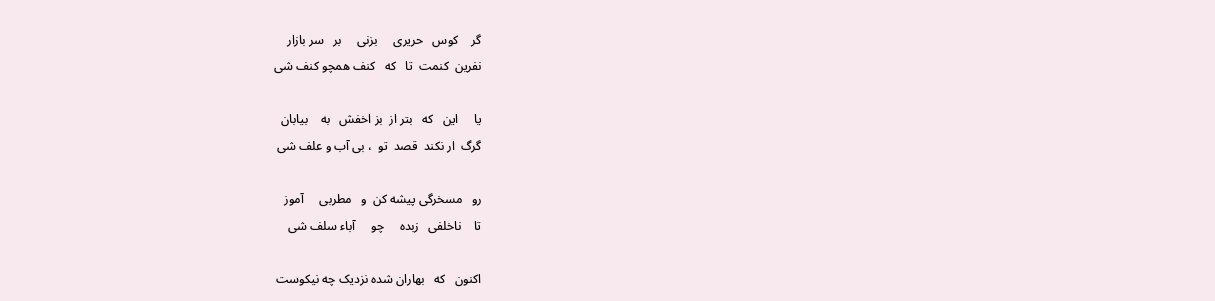گر    کوس   حریری     بزنی     بر   سر بازار
نفرین  کنمت  تا   که   کنف همچو کنف شی

یا     این   که   بتر از  بز اخفش   به    بیابان
گرگ  ار نکند  قصد  تو  ، بی آب و علف شی

رو   مسخرگی پیشه کن  و   مطربی     آموز
تا    ناخلفی   زبده     چو     آباء سلف شی

اکنون   که   بهاران شده نزدیک چه نیکوست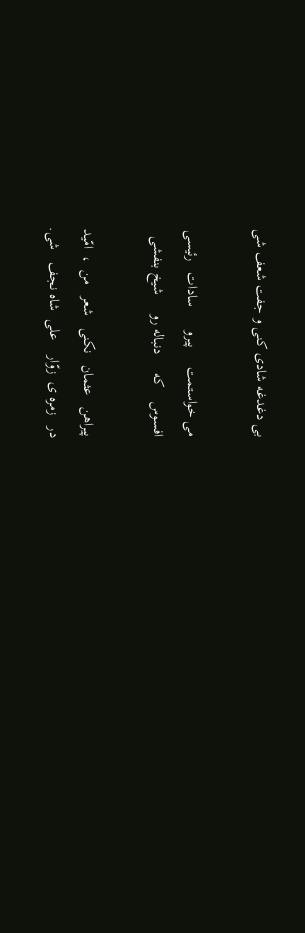بی دغدغه شادی کنی و جفت شعف شی

می خواستمت     پیرو      سادات   رئیسی
افسوس    که     دنباله رو     شیخ بنفشی

پیراهن   عثمان   نکنی   شعر   من  ،  امّید
در   زمره ی  زوّار    علی  شاه نجف   شی.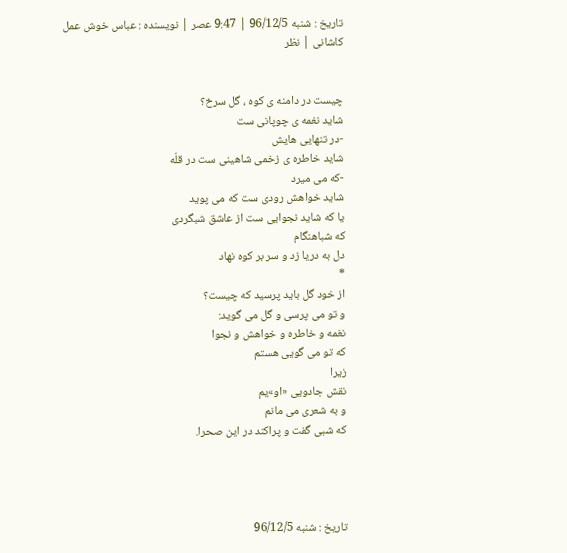تاریخ : شنبه 96/12/5 | 9:47 عصر | نویسنده : عباس خوش عمل کاشانی | نظر


چیست در دامنه ی کوه ، گل سرخ؟
شاید نغمه ی چوپانی ست
-در تنهایی هایش
شاید خاطره ی زخمی شاهینی ست در قلّه
-که می میرد
شاید خواهش رودی ست که می پوید
یا که شاید نجوایی ست از عاشق شبگردی
که شباهنگام
دل به دریا زد و سر بر کوه نهاد
*
از خود گل باید پرسید که چیست؟
و تو می پرسی و گل می گوید:
نغمه و خاطره و خواهش و نجوا
که تو می گویی هستم
زیرا
نقش جادویی «او»یم
و به شعری می مانم
که شبی گفت و پراکند در این صحرا.




تاریخ : شنبه 96/12/5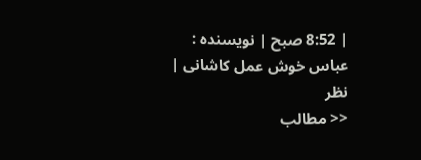| 8:52 صبح | نویسنده : عباس خوش عمل کاشانی | نظر
<< مطالب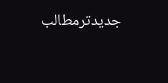جدیدترمطالب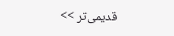قدیمی‌تر >>